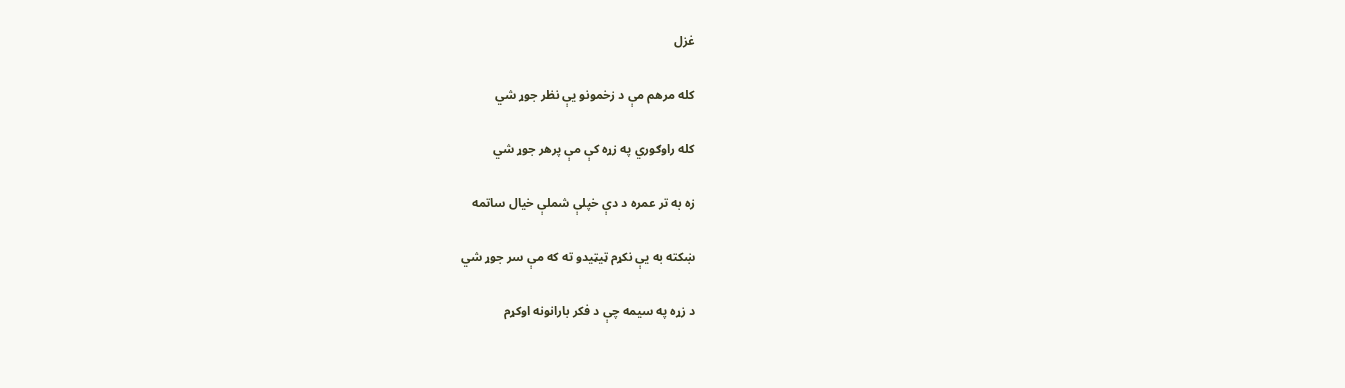غزل

کله مرهم مې د زخمونو يې نظر جوړ شي

کله راوګوري په زړه کې مې پرهر جوړ شي

زه به تر عمره د دې خپلې شملې خيال ساتمه

ښکته به يې نکړم ټيټيدو ته که مې سر جوړ شي

د زړه په سيمه چې د فکر بارانونه اوکړم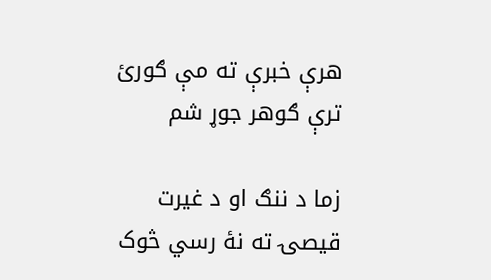هرې خبرې ته مې ګورئ ترې ګوهر جوړ شم

زما د ننګ او د غيرت قيصۍ ته نۀ رسي څوک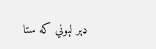ډېر لېوني که ستا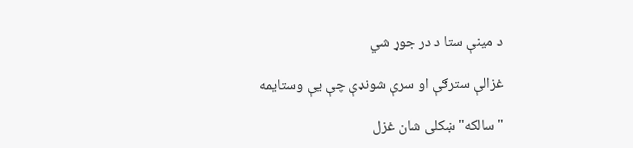د مينې ستا د در جوړ شي

غزالې سترګې او سرې شونډې چې يې وستايمه

"سالکه" ښکلى شان غزل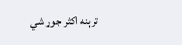ترېنه اکثر جوړ شي